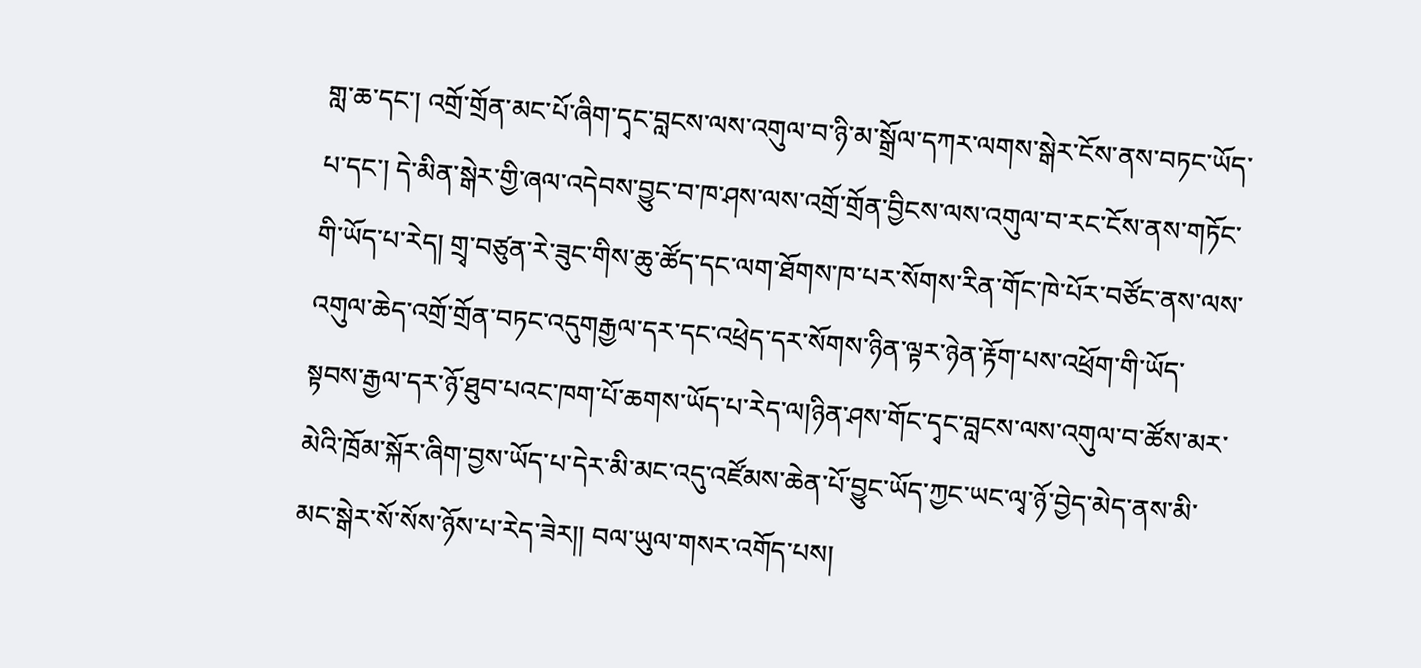གླ་ཆ་དང་། འགྲོ་གྲོན་མང་པོ་ཞིག་དྭང་བླངས་ལས་འགུལ་བ་ཉི་མ་སྒྲོལ་དཀར་ལགས་སྒེར་ངོས་ནས་བཏང་ཡོད་
པ་དང་། དེ་མིན་སྒེར་གྱི་ཞལ་འདེབས་བྱུང་བ་ཁ་ཤས་ལས་འགྲོ་གྲོན་བྱིངས་ལས་འགུལ་བ་རང་ངོས་ནས་གཏོང་
གི་ཡོད་པ་རེད། གྲྭ་བཙུན་རེ་ཟུང་གིས་ཆུ་ཚོད་དང་ལག་ཐོགས་ཁ་པར་སོགས་རིན་གོང་ཁེ་པོར་བཙོང་ནས་ལས་
འགུལ་ཆེད་འགྲོ་གྲོན་བཏང་འདུགརྒྱལ་དར་དང་འཕྲེད་དར་སོགས་ཉིན་ལྟར་ཉེན་རྟོག་པས་འཕྲོག་གི་ཡོད་
སྟབས་རྒྱལ་དར་ཉོ་ཐུབ་པའང་ཁག་པོ་ཆགས་ཡོད་པ་རེད་ལ།ཉིན་ཤས་གོང་དྭང་བླངས་ལས་འགུལ་བ་ཚོས་མར་
མེའི་ཁྲོམ་སྐོར་ཞིག་བྱས་ཡོད་པ་དེར་མི་མང་འདུ་འཛོམས་ཆེན་པོ་བྱུང་ཡོད་ཀྱང་ཡང་ལྭ་ཉོ་བྱེད་མེད་ནས་མི་
མང་སྒེར་སོ་སོས་ཉོས་པ་རེད་ཟེར།། བལ་ཡུལ་གསར་འགོད་པས།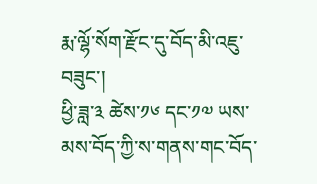རྨ་ལྷོ་སོག་རྫོང་དུ་བོད་མི་འཇུ་བཟུང་།
ཕྱི་ཟླ་༣ ཚེས་༡༦ དང་༡༧ ཡས་མས་བོད་ཀྱི་ས་གནས་གང་བོད་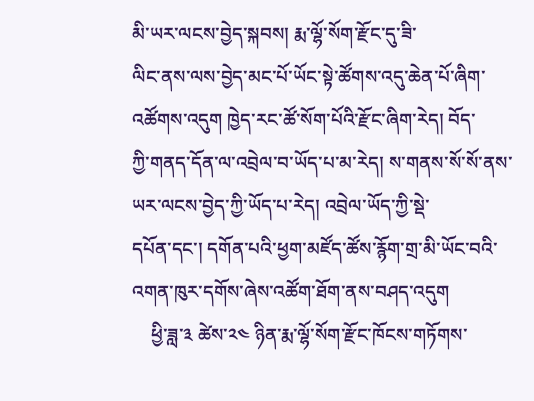མི་ཡར་ལངས་བྱེད་སྐབས། རྨ་ལྷོ་སོག་རྫོང་དུ་ཟི་
ལིང་ནས་ལས་བྱེད་མང་པོ་ཡོང་སྟེ་ཚོགས་འདུ་ཆེན་པོ་ཞིག་འཚོགས་འདུག ཁྱེད་རང་ཚོ་སོག་པོའི་རྫོང་ཞིག་རེད། བོད་
ཀྱི་གནད་དོན་ལ་འབྲེལ་བ་ཡོད་པ་མ་རེད། ས་གནས་སོ་སོ་ནས་ཡར་ལངས་བྱེད་ཀྱི་ཡོད་པ་རེད། འབྲེལ་ཡོད་ཀྱི་སྡེ་
དཔོན་དང་། དགོན་པའི་ཕྱག་མཛོད་ཚོས་རྙོག་གྲ་མི་ཡོང་བའི་འགན་ཁུར་དགོས་ཞེས་འཚོག་ཐོག་ནས་བཤད་འདུག
    ཕྱི་ཟླ་༣ ཚེས་༢༤ ཉིན་རྨ་ལྷོ་སོག་རྫོང་ཁོངས་གཏོགས་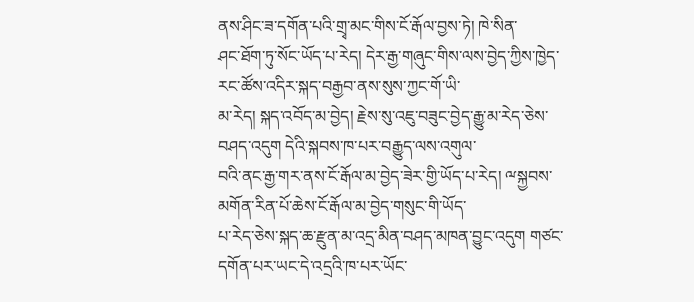ནས་ཤིང་ཟ་དགོན་པའི་གྲྭ་མང་གིས་ངོ་རྒོལ་བྱས་ཏེ། ཁེ་སིན་
ཤང་ཐོག་ཏུ་སོང་ཡོད་པ་རེད། དེར་རྒྱ་གཞུང་གིས་ལས་བྱེད་ཀྱིས་ཁྱེད་རང་ཚོས་འདིར་སྐད་བརྒྱབ་ནས་སུས་ཀྱང་གོ་ཡི་
མ་རེད། སྐད་འབོད་མ་བྱེད། རྗེས་སུ་འཇུ་བཟུང་བྱེད་རྒྱུ་མ་རེད་ཅེས་བཤད་འདུག དེའི་སྐབས་ཁ་པར་བརྒྱུད་ལས་འགུལ་
བའི་ནང་རྒྱ་གར་ནས་ངོ་རྒོལ་མ་བྱེད་ཟེར་གྱི་ཡོད་པ་རེད། ྋསྐྱབས་མགོན་རིན་པོ་ཆེས་ངོ་རྒོལ་མ་བྱེད་གསུང་གི་ཡོད་
པ་རེད་ཅེས་སྐད་ཆ་རྫུན་མ་འདྲ་མིན་བཤད་མཁན་བྱུང་འདུག གཙང་དགོན་པར་ཡང་དེ་འདྲའི་ཁ་པར་ཡོང་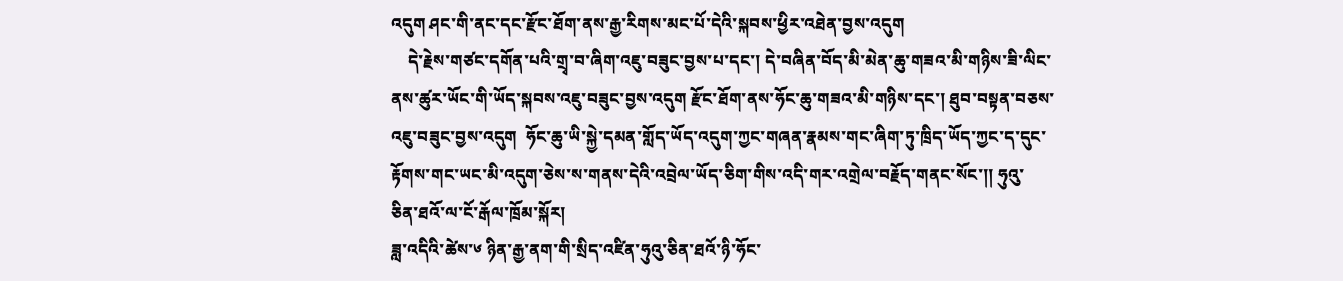འདུག ཤང་གི་ནང་དང་རྫོང་ཐོག་ནས་རྒྱ་རིགས་མང་པོ་དེའི་སྐབས་ཕྱིར་འཐེན་བྱས་འདུག
    དེ་རྗེས་གཙང་དགོན་པའི་གྲྭ་བ་ཞིག་འཇུ་བཟུང་བྱས་པ་དང་། དེ་བཞིན་བོད་མི་མེན་ཆུ་གཟའ་མི་གཉིས་ཟི་ལིང་
ནས་ཚུར་ཡོང་གི་ཡོད་སྐབས་འཇུ་བཟུང་བྱས་འདུག རྫོང་ཐོག་ནས་ཧོང་ཆུ་གཟའ་མི་གཉིས་དང་། ཐུབ་བསྟན་བཅས་
འཇུ་བཟུང་བྱས་འདུག  ཧོང་ཆུ་ཡི་སྐྱེ་དམན་གློད་ཡོད་འདུག་ཀྱང་གཞན་རྣམས་གང་ཞིག་ཏུ་ཁྲིད་ཡོད་ཀྱང་ད་དུང་
རྟོགས་གང་ཡང་མི་འདུག་ཅེས་ས་གནས་དེའི་འབྲེལ་ཡོད་ཅིག་གིས་འདི་གར་འགྲེལ་བརྗོད་གནང་སོང་།། ཧུའུ་
ཅིན་ཐའོ་ལ་ངོ་རྒོལ་ཁྲོམ་སྐོར།
ཟླ་འདིའི་ཚེས་༦ ཉིན་རྒྱ་ནག་གི་སྲིད་འཛིན་ཧུའུ་ཅིན་ཐའོ་ཉི་ཧོང་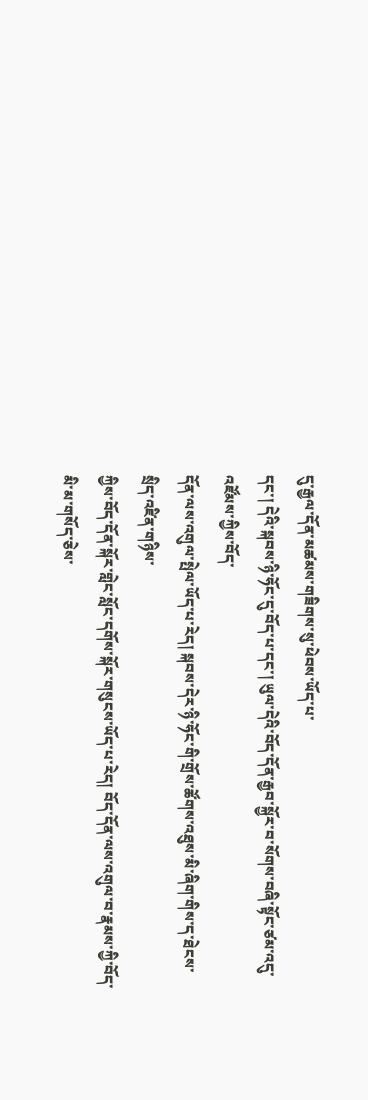དུ་རྒྱལ་དོན་མཚམས་གཟིགས་སུ་ཕེབས་ཡོད་པ་
དང་། དེའི་སྐབས་ཉི་ཧོང་དུ་བོད་པ་དང་། ཡུལ་དེའི་བོད་དོན་རྒྱབ་སྐྱོར་བ་སོགས་བཞི་སྟོང་ཙམ་འདུ་འཛོམས་ཀྱིས་བོད་
དོན་ལས་འགུལ་སྤེལ་ཡོད་པ་རེད། སྐབས་དེར་ཉི་ཧོང་གི་གྲོས་ཚོགས་འཐུས་མི་ཞིག་གིས་ད་ཐེངས་སྲིད་འཛིན་གཉིས་
ཀྱིས་བོད་དོན་སྐོར་གླེང་སློང་དགོས་སྐོར་གསུངས་ཡོད་པ་རེད། བོད་དོན་ལས་འགུལ་བ་རྣམས་ཀྱི་བོད་མི་མ་གསོད་ཅེས་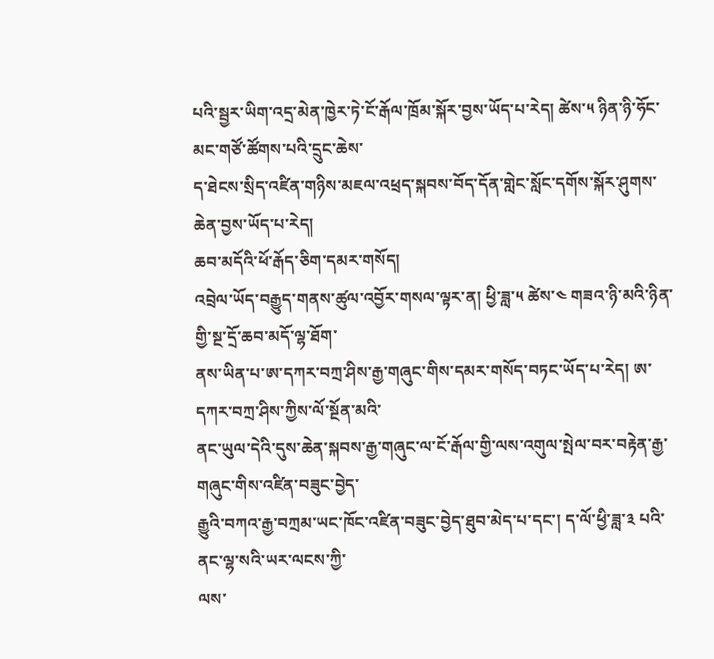པའི་སྦྱར་ཡིག་འདྲ་མེན་ཁྱེར་ཏེ་ངོ་རྒོལ་ཁྲོམ་སྐོར་བྱས་ཡོད་པ་རེད། ཚེས་༥ ཉིན་ཉི་ཧོང་མང་གཙོ་ཚོགས་པའི་དྲུང་ཆེས་
ད་ཐེངས་སྲིད་འཛིན་གཉིས་མཇལ་འཕྲད་སྐབས་བོད་དོན་གླེང་སློང་དགོས་སྐོར་ཤུགས་ཆེན་བྱས་ཡོད་པ་རེད།
ཆབ་མདོའི་ཕོ་རྒོད་ཅིག་དམར་གསོད།
འབྲེལ་ཡོད་བརྒྱུད་གནས་ཚུལ་འབྱོར་གསལ་ལྟར་ན། ཕྱི་ཟླ་༥ ཚེས་༤ གཟའ་ཉི་མའི་ཉིན་གྱི་སྔ་དྲོ་ཆབ་མདོ་ལྷ་ཐོག་
ནས་ཡིན་པ་ཨ་དཀར་བཀྲ་ཤིས་རྒྱ་གཞུང་གིས་དམར་གསོད་བཏང་ཡོད་པ་རེད། ཨ་དཀར་བཀྲ་ཤིས་ཀྱིས་ལོ་སྔོན་མའི་
ནང་ཡུལ་དེའི་དུས་ཆེན་སྐབས་རྒྱ་གཞུང་ལ་ངོ་རྒོལ་གྱི་ལས་འགུལ་སྤེལ་བར་བརྟེན་རྒྱ་གཞུང་གིས་འཛིན་བཟུང་བྱེད་
རྒྱུའི་བཀའ་རྒྱ་བཀྲམ་ཡང་ཁོང་འཛིན་བཟུང་བྱེད་ཐུབ་མེད་པ་དང་། ད་ལོ་ཕྱི་ཟླ་༣ པའི་ནང་ལྷ་སའི་ཡར་ལངས་ཀྱི་
ལས་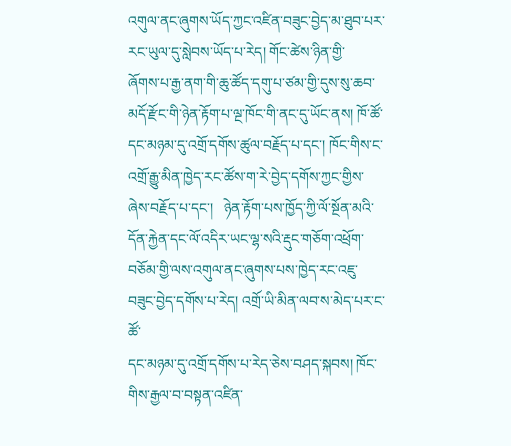འགུལ་ནང་ཞུགས་ཡོད་ཀྱང་འཛིན་བཟུང་བྱེད་མ་ཐུབ་པར་རང་ཡུལ་དུ་སླེབས་ཡོད་པ་རེད། གོང་ཚེས་ཉིན་གྱི་
ཞོགས་པ་རྒྱ་ནག་གི་ཆུ་ཚོད་དགུ་པ་ཙམ་གྱི་དུས་སུ་ཆབ་མདོ་རྫོང་གི་ཉེན་རྟོག་པ་ལྔ་ཁོང་གི་ནང་དུ་ཡོང་ནས། ཁོ་ཚོ་
དང་མཉམ་དུ་འགྲོ་དགོས་ཚུལ་བརྗོད་པ་དང་། ཁོང་གིས་ང་འགྲོ་རྒྱུ་མིན་ཁྱེད་རང་ཚོས་ག་རེ་བྱེད་དགོས་ཀྱང་གྱིས་
ཞེས་བརྗོད་པ་དང་།   ཉེན་རྟོག་པས་ཁྱོད་ཀྱི་ལོ་སྔོན་མའི་དོན་རྐྱེན་དང་ལོ་འདིར་ཡང་ལྷ་སའི་རྡུང་གཅོག་འཕྲོག་
བཅོམ་གྱི་ལས་འགུལ་ནང་ཞུགས་པས་ཁྱེད་རང་འཇུ་བཟུང་བྱེད་དགོས་པ་རེད། འགྲོ་ཡི་མིན་ལབ་ས་མེད་པར་ང་ཚོ་
དང་མཉམ་དུ་འགྲོ་དགོས་པ་རེད་ཅེས་བཤད་སྐབས། ཁོང་གིས་རྒྱལ་བ་བསྟན་འཛིན་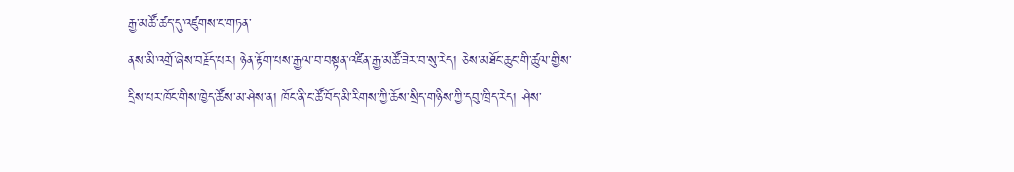རྒྱ་མཚོ་ཚད་དུ་འཛུགས་ང་གཏན་
ནས་མི་འགྲོ་ཞེས་བརྗོད་པར། ཉེན་རྟོག་པས་རྒྱལ་བ་བསྟན་འཛིན་རྒྱ་མཚོ་ཟེར་བ་སུ་རེད། ཅེས་མཐོང་ཆུང་གི་ཚུལ་གྱིས་
དྲིས་པར་ཁོང་གིས་ཁྱེད་ཚོས་མ་ཤེས་ན། ཁོང་ནི་ང་ཚོ་བོད་མི་རིགས་ཀྱི་ཆོས་སྲིད་གཉིས་ཀྱི་དབུ་ཁྲིད་རེད། ཤེས་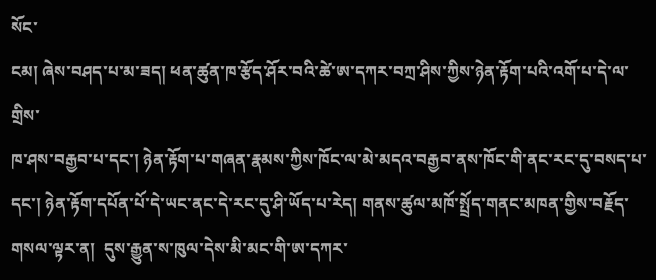སོང་
ངམ། ཞེས་བཤད་པ་མ་ཟད། ཕན་ཚུན་ཁ་རྩོད་ཤོར་བའི་ཚེ་ཨ་དཀར་བཀྲ་ཤིས་ཀྱིས་ཉེན་རྟོག་པའི་འགོ་པ་དེ་ལ་གྲིས་
ཁ་ཤས་བརྒྱབ་པ་དང་། ཉེན་རྟོག་པ་གཞན་རྣམས་ཀྱིས་ཁོང་ལ་མེ་མདའ་བརྒྱབ་ནས་ཁོང་གི་ནང་རང་དུ་བསད་པ་
དང་། ཉེན་རྟོག་དཔོན་པོ་དེ་ཡང་ནང་དེ་རང་དུ་ཤི་ཡོད་པ་རེད། གནས་ཚུལ་མཁོ་སྤྲོད་གནང་མཁན་གྱིས་བརྗོད་
གསལ་ལྟར་ན།  དུས་རྒྱུན་ས་ཁུལ་དེས་མི་མང་གི་ཨ་དཀར་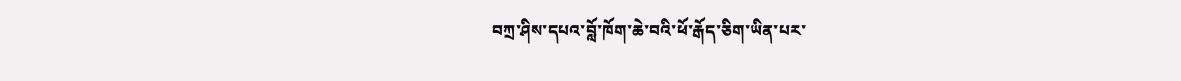བཀྲ་ཤིས་དཔའ་བློ་ཁོག་ཆེ་བའི་ཕོ་རྒོད་ཅིག་ཡིན་པར་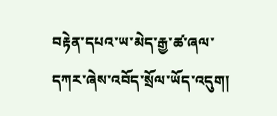བརྟེན་དཔའ་ཡ་མེད་རྒྱ་ཚ་ཞལ་དཀར་ཞེས་འབོད་སྲོལ་ཡོད་འདུག།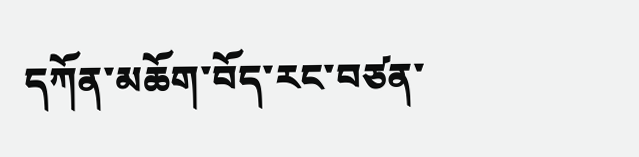དཀོན་མཆོག་བོད་རང་བཙན་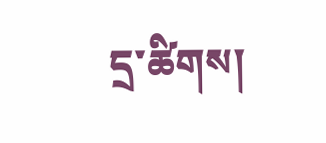དྲ་ཚིགས།